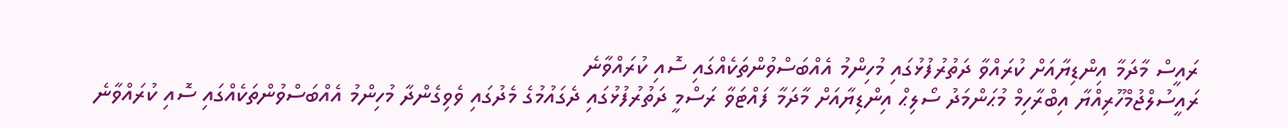ރައީސް މާދަމާ އިންޑިޔާއަށް ކުރައްވާ ދަތުރުފުޅުގައި މުހިންމު އެއްބަސްވުންތަކެއްގައި ސޮއި ކުރައްވާނެ
ރައީސުލްޖުމްހޫރިއްޔާ އިބްރާހިމް މުޙަންމަދު ސޯލިޙް އިންޑިޔާއަށް މާދަމާ ފައްޓަވާ ރަސްމީ ދަތުރުފުޅުގައި ދެގައުމުގެ މެދުގައި ވެވިގެންދާ މުހިންމު އެއްބަސްވުންތަކެއްގައި ސޮއި ކުރައްވާނެ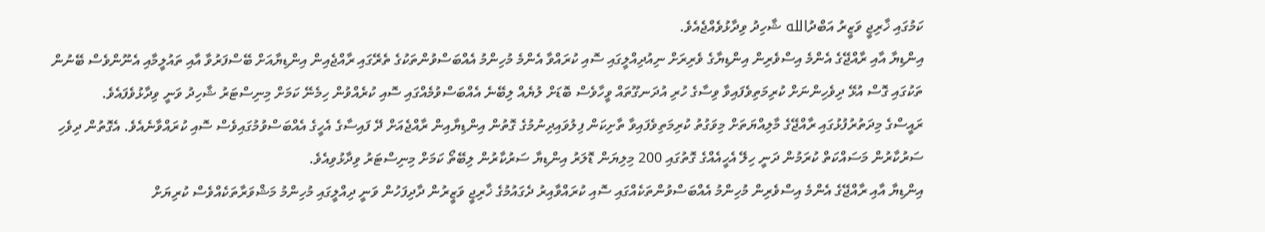ކަމުގައި ޚާރިޖީ ވަޒީރު އަބްދުالله ޝާހިދު ވިދާޅުވެއްޖެއެވެ.
އިންޑިޔާ އާއި ރާއްޖޭގެ އެންމެ އިސްވެރިން އިންޑިޔާގެ ވެރިރަށް ނިއުދިއްލީގައި ސޮއި ކުރައްވާ އެންމެ މުހިންމު އެއްބަސްވުންތަކުގެ ތެރޭގައި ރާއްޖެއިން އިންޑިޔާއަށް ބޭސްފަރުވާ އާއި ތައުލީމާއި އެނޫންވެސް ބޭނުން ތަކުގައި ގޮސް އުޅޭ ދިވެހިންނަށް ކުރިމަތިވެފައިވާ ވިސާގެ ހުރި އުދަނގޫތައް ވީހާވެސް ބޮޑަށް ލުޔެއް ލިބޭނެ އެއްބަސްވުމެއްގައި ސޮއި ކުރެއްވުން ހިމެނޭ ކަމަށް މިނިސްޓަރު ޝާހިދު ވަނީ ވިދާޅުވެފައެވެ.
ރައީސްގެ މިދަތުރުފުޅުގައި ރާއްޖޭގެ މާލިއްޔަތަށް މިވަގުތު ކުރިމަތިވެފައިވާ ތާށިކަން ފިލުވައިދިނުމުގެ ގޮތުން އިންޑިޔާއިން ރާއްޖެއަށް ދޭ ފައިސާގެ އެހީގެ އެއްބަސްވުމުގައިވެސް ސޮއި ކުރައްވާނެއެވެ. އެގޮތުން ދިވެހި ސަރުކާރުން މަސައްކަތް ކުރަމުން ދަނީ ހިލޭ އެހީއެއްގެ ގޮތުގައި 200 މިލިޔަން ޑޮލަރު އިންޑިޔާ ސަރުކާރުން ލިބޭތޯ ކަމަށް މިނިސްޓަރު ވިދާޅުވިއެވެ.
އިންޑިޔާ އާއި ރާއްޖޭގެ އެންމެ އިސްވެރިން މުހިންމު އެއްބަސްވުންތަކެއްގައި ސޮއި ކުރައްވާއިރު ދެގައުމުގެ ޚާރިޖީ ވަޒީރުން ދާދިފަހުން ވަނީ ދިއްލީގައި މުހިންމު މަޝްވަރާތަކެއްވެސް ކުރިޔަށް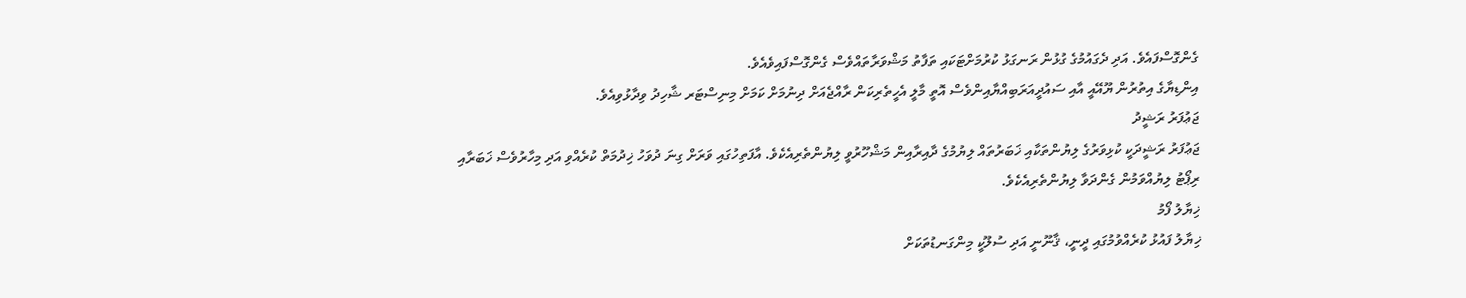ގެންގޮސްފައެވެ. އަދި ދެގައުމުގެ ގުޅުން ރަނގަޅު ކުރުމަށްޓަކައި ތަފާތު މަޝްވަރާތައްވެސް ގެންގޮސްފައިވެއެވެ.
އިންޑިޔާގެ އިތުރުން ޔޫއޭއީ އާއި ސައުދީއަރަބިއްޔާއިންވެސް އޮތީ މާލީ އެހީތެރިކަން ރާއްޖެއަށް ދިނުމަށް ކަމަށް މިނިސްޓަރ ޝާހިދު ވިދާޅުވިއެވެ.
ޖަޢުފަރު ރަޝީދު
ޖަޢުފަރު ރަޝީދަކީ ކުޅިވަރުގެ ލިޔުންތަކާއި ޚަބަރުތައް ލިޔުމުގެ ދާއިރާއިން މަޝްހޫރުވީ ލިޔުންތެރިއެކެވެ. އާފަތިހުގައި ވަރަށް ގިނަ ދުވަހު ޚިދުމަތް ކުރެއްވި އަދި މިހާރުވެސް ޚަބަރާއި ރިޕޯޓު ލިޔުއްވަމުން ގެންދަވާ ލިޔުންތެރިއެކެވެ.
ޚިޔާލު ފޯމު
ޚިޔާލު ފައުޅު ކުރެއްވުމުގައި ދީނީ، ޤާނޫނީ އަދި ސުލޫކީ މިންގަނޑުތަކަށް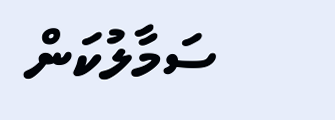ސަމާލުކަން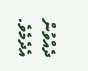ދެއްވުން އެދެމެވެ.